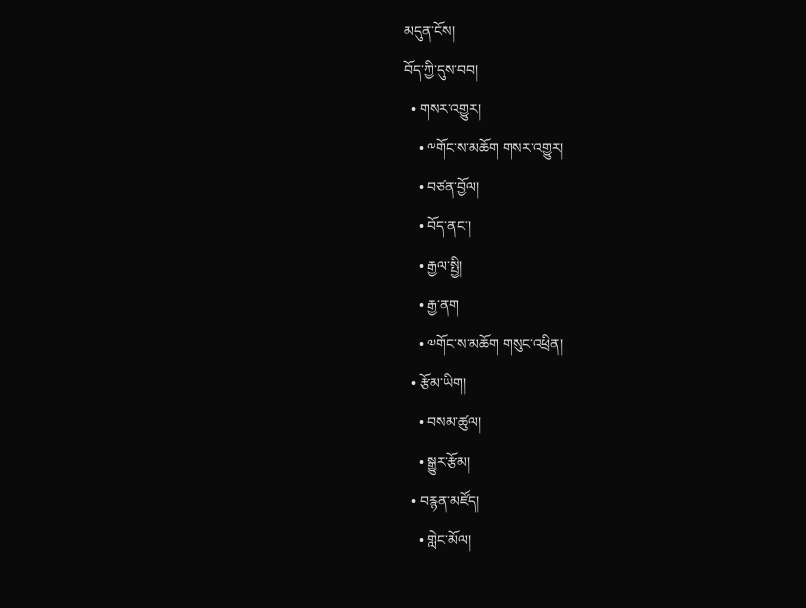མདུན་ངོས།
བོད་ཀྱི་དུས་བབ།
  • གསར་འགྱུར།
    • ༸གོང་ས་མཆོག གསར་འགྱུར།
    • བཙན་བྱོལ།
    • བོད་ནང་།
    • རྒྱལ་སྤྱི།
    • རྒྱ་ནག
    • ༧གོང་ས་མཆོག གསུང་འཕྲིན།
  • རྩོམ་ཡིག།
    • བསམ་ཚུལ།
    • སྒྱུར་རྩོམ།
  • བརྙན་མཛོད།
    • གླེང་མོལ།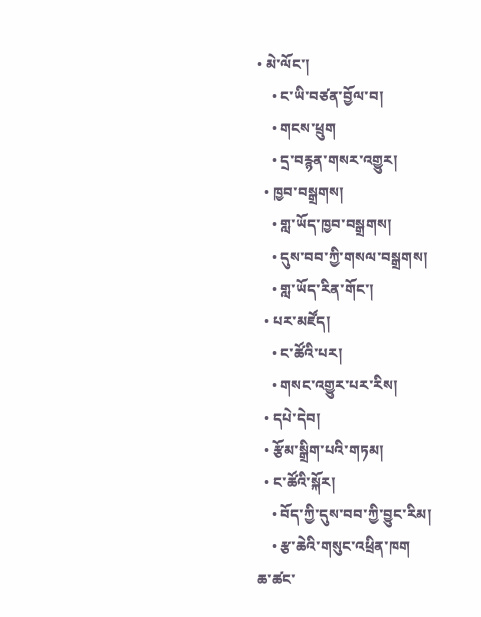• མེ་ལོང་།
    • ང་ཡི་བཙན་བྱོལ་བ།
    • གངས་ཕྲུག
    • དྲ་བརྙན་གསར་འགྱུར།
  • ཁྱབ་བསྒྲགས།
    • གླ་ཡོད་ཁྱབ་བསྒྲགས།
    • དུས་བབ་ཀྱི་གསལ་བསྒྲགས།
    • གླ་ཡོད་རིན་གོང་།
  • པར་མཛོད།
    • ང་ཚོའི་པར།
    • གསང་འགྱུར་པར་རིས།
  • དཔེ་དེབ།
  • རྩོམ་སྒྲིག་པའི་གཏམ།
  • ང་ཚོའི་སྐོར།
    • བོད་ཀྱི་དུས་བབ་ཀྱི་བྱུང་རིམ།
    • རྩ་ཆེའི་གསུང་འཕྲིན་ཁག
ཆ་ཚང་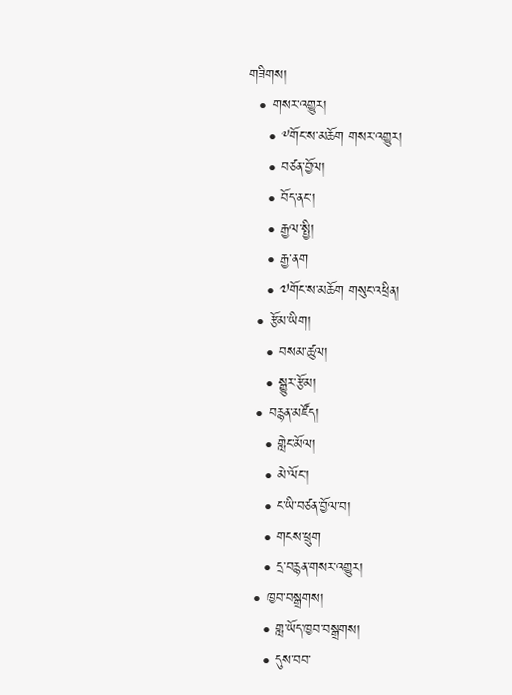གཟིགས།
  • གསར་འགྱུར།
    • ༸གོང་ས་མཆོག གསར་འགྱུར།
    • བཙན་བྱོལ།
    • བོད་ནང་།
    • རྒྱལ་སྤྱི།
    • རྒྱ་ནག
    • ༧གོང་ས་མཆོག གསུང་འཕྲིན།
  • རྩོམ་ཡིག།
    • བསམ་ཚུལ།
    • སྒྱུར་རྩོམ།
  • བརྙན་མཛོད།
    • གླེང་མོལ།
    • མེ་ལོང་།
    • ང་ཡི་བཙན་བྱོལ་བ།
    • གངས་ཕྲུག
    • དྲ་བརྙན་གསར་འགྱུར།
  • ཁྱབ་བསྒྲགས།
    • གླ་ཡོད་ཁྱབ་བསྒྲགས།
    • དུས་བབ་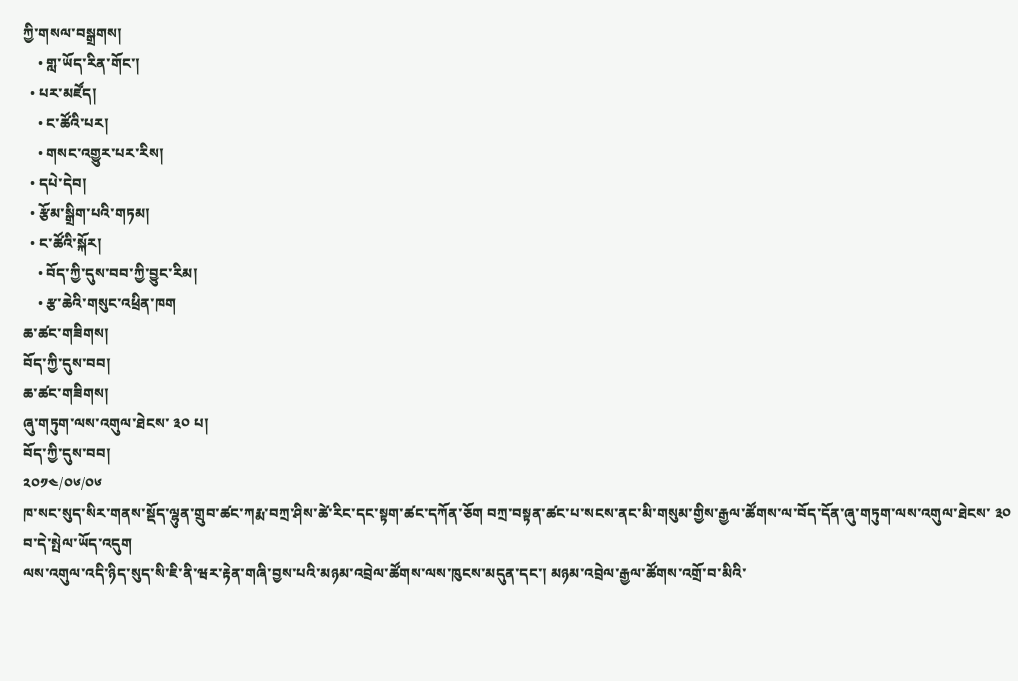ཀྱི་གསལ་བསྒྲགས།
    • གླ་ཡོད་རིན་གོང་།
  • པར་མཛོད།
    • ང་ཚོའི་པར།
    • གསང་འགྱུར་པར་རིས།
  • དཔེ་དེབ།
  • རྩོམ་སྒྲིག་པའི་གཏམ།
  • ང་ཚོའི་སྐོར།
    • བོད་ཀྱི་དུས་བབ་ཀྱི་བྱུང་རིམ།
    • རྩ་ཆེའི་གསུང་འཕྲིན་ཁག
ཆ་ཚང་གཟིགས།
བོད་ཀྱི་དུས་བབ།
ཆ་ཚང་གཟིགས།
ཞུ་གཏུག་ལས་འགུལ་ཐེངས་ ༣༠ པ།
བོད་ཀྱི་དུས་བབ།
༢༠༡༤/༠༦/༠༦
ཁ་སང་སུད་སིར་གནས་སྡོད་ལྷུན་གྲུབ་ཚང་ཀརྨ་བཀྲ་ཤིས་ཚེ་རིང་དང་སྟག་ཚང་དཀོན་ཅོག བཀྲ་བསྟན་ཚང་པ་སངས་ནང་མི་གསུམ་གྱིས་རྒྱལ་ཚོགས་ལ་བོད་དོན་ཞུ་གཏུག་ལས་འགུལ་ཐེངས་ ༣༠ བ་དེ་སྤེལ་ཡོད་འདུག
ལས་འགུལ་འདི་ཉིད་སུད་སི་ཇི་ནི་ཝར་རྟེན་གཞི་བྱས་པའི་མཉམ་འབྲེལ་ཚོགས་ལས་ཁུངས་མདུན་དང་། མཉམ་འབྲེལ་རྒྱལ་ཚོགས་འགྲོ་བ་མིའི་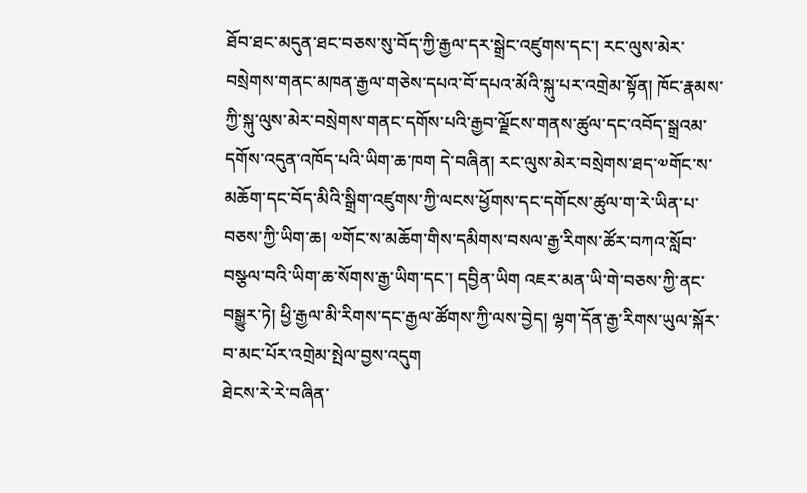ཐོབ་ཐང་མདུན་ཐང་བཅས་སུ་བོད་ཀྱི་རྒྱལ་དར་སྒྲེང་འཛུགས་དང་། རང་ལུས་མེར་བསྲེགས་གནང་མཁན་རྒྱལ་གཅེས་དཔའ་བོ་དཔའ་མོའི་སྐུ་པར་འགྲེམ་སྟོན། ཁོང་རྣམས་ཀྱི་སྐུ་ལུས་མེར་བསྲེགས་གནང་དགོས་པའི་རྒྱབ་ལྗོངས་གནས་ཚུལ་དང་འབོད་སྒྲའམ་དགོས་འདུན་འཁོད་པའི་ཡིག་ཆ་ཁག དེ་བཞིན། རང་ལུས་མེར་བསྲེགས་ཐད་༧གོང་ས་མཆོག་དང་བོད་མིའི་སྒྲིག་འཛུགས་ཀྱི་ལངས་ཕྱོགས་དང་དགོངས་ཚུལ་ག་རེ་ཡིན་པ་བཅས་ཀྱི་ཡིག་ཆ། ༧གོང་ས་མཆོག་གིས་དམིགས་བསལ་རྒྱ་རིགས་ཚོར་བཀའ་སློབ་བསྩལ་བའི་ཡིག་ཆ་སོགས་རྒྱ་ཡིག་དང་། དབྱིན་ཡིག འཇར་མན་ཡི་གེ་བཅས་ཀྱི་ནང་བསྒྱུར་ཏེ། ཕྱི་རྒྱལ་མི་རིགས་དང་རྒྱལ་ཚོགས་ཀྱི་ལས་བྱེད། ལྷག་དོན་རྒྱ་རིགས་ཡུལ་སྐོར་བ་མང་པོར་འགྲེམ་སྤེལ་བྱས་འདུག
ཐེངས་རེ་རེ་བཞིན་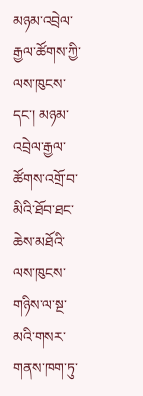མཉམ་འབྲེལ་རྒྱལ་ཚོགས་ཀྱི་ལས་ཁུངས་དང་། མཉམ་འབྲེལ་རྒྱལ་ཚོགས་འགྲོ་བ་མིའི་ཐོབ་ཐང་ཆེས་མཐོའི་ལས་ཁུངས་གཉིས་ལ་སྔ་མའི་གསར་གནས་ཁག་ཏུ་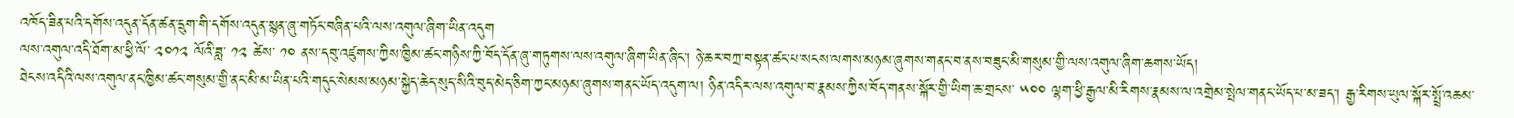འཁོད་ཟིན་པའི་དགོས་འདུན་དོན་ཚན་དྲུག་གི་དགོས་འདུན་སྙན་ཞུ་གཏོང་བཞིན་པའི་ལས་འགུལ་ཞིག་ཡིན་འདུག
ལས་འགུལ་འདི་ཐོག་མ་ཕྱི་ལོ་ ༢༠༡༢ ལོའི་ཟླ་ ༡༢ ཚེས་ ༡༠ ནས་དབུ་འཛུགས་ཀྱིས་ཁྱིམ་ཚང་གཉིས་ཀྱི་བོད་དོན་ཞུ་གཏུགས་ལས་འགུལ་ཞིག་ཡིན་ཞིང་། ཉེ་ཆར་བཀྲ་བསྟན་ཚང་པ་སངས་ལགས་མཉམ་ཞུགས་གནང་བ་ནས་བཟུང་མི་གསུམ་གྱི་ལས་འགུལ་ཞིག་ཆགས་ཡོད།
ཐེངས་འདིའི་ལས་འགུལ་ནང་ཁྱིམ་ཚང་གསུམ་གྱི་ནང་མི་མ་ཡིན་པའི་གདུང་སེམས་མཉམ་སྐྱེད་ཆེད་སུད་སིའི་བུད་མེད་ཅིག་ཀྱང་མཉམ་ཞུགས་གནང་ཡོད་འདུག་ལ། ཉིན་འདིར་ལས་འགུལ་བ་རྣམས་ཀྱིས་བོད་གནས་སྐོར་གྱི་ཡིག་ཆ་གྲངས་ ༥༠༠ ལྷག་ཕྱི་རྒྱལ་མི་རིགས་རྣམས་ལ་འགྲེམ་སྤེལ་གནང་ཡོད་པ་མ་ཟད་། རྒྱ་རིགས་ཡུལ་སྐོར་སྤྲོ་འཆམ་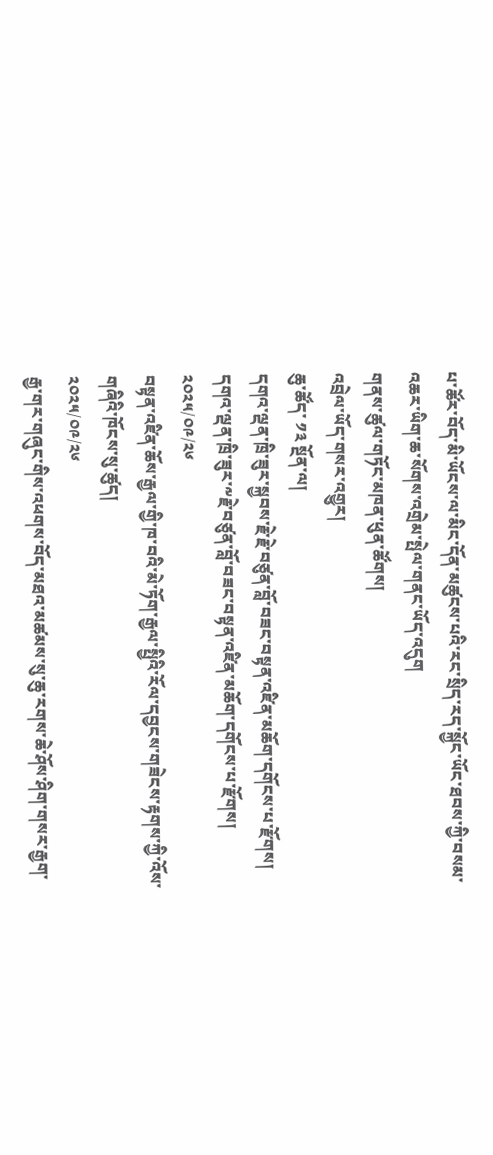པ་ཚོར་བོད་མི་ཡོངས་ལ་མིང་དོན་མཚུངས་པའི་རང་སྲིད་རད་སྐྱོང་ཡོང་ཐབས་ཀྱི་བསམ་འཆར་ཡིག་ཆ་སོགས་འགྲེམ་སྤེལ་གནང་ཡོད་འདུག
གནས་ཚུལ་གཏོང་མཁན་ཕུན་ཚོགས།
འབྲེལ་ཡོད་གསར་འགྱུར།
ཆུ་ཚོད་ ༡༣ སྔོན་ལ།
དགའ་ལྡན་ཁྲི་ཟུར་སྐྱབས་རྗེ་རྗེ་བཙུན་བློ་བཟང་བསྟན་འཛིན་མཆོག་དགོངས་པ་རྫོགས།
དགའ་ལྡན་ཁྲི་ཟུར་༸རྗེ་བཙུན་བློ་བཟང་བསྟན་འཛིན་མཆོག་དགོངས་པ་རྫོགས།
༢༠༢༥/༠༩/༢༦
བསྟན་འཛིན་ཆོས་རྒྱལ་གྱི་ཁ་བའི་མེ་ཏོག་རྒྱལ་སྤྱིའི་རོལ་དབྱངས་གཟེངས་རྟགས་ཀྱི་འོས་གཞིའི་ཁོངས་སུ་ཚུད།
༢༠༢༥/༠༩/༢༦
རྒྱ་གར་གཞུང་གིས་འཕགས་བོད་མཐའ་མཚམས་སུ་ཆུ་རགས་ཆེ་ཤོས་ཤིག་གསར་རྒྱག་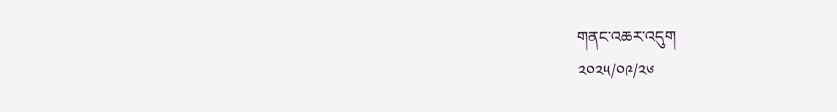གནང་འཆར་འདུག
༢༠༢༥/༠༩/༢༦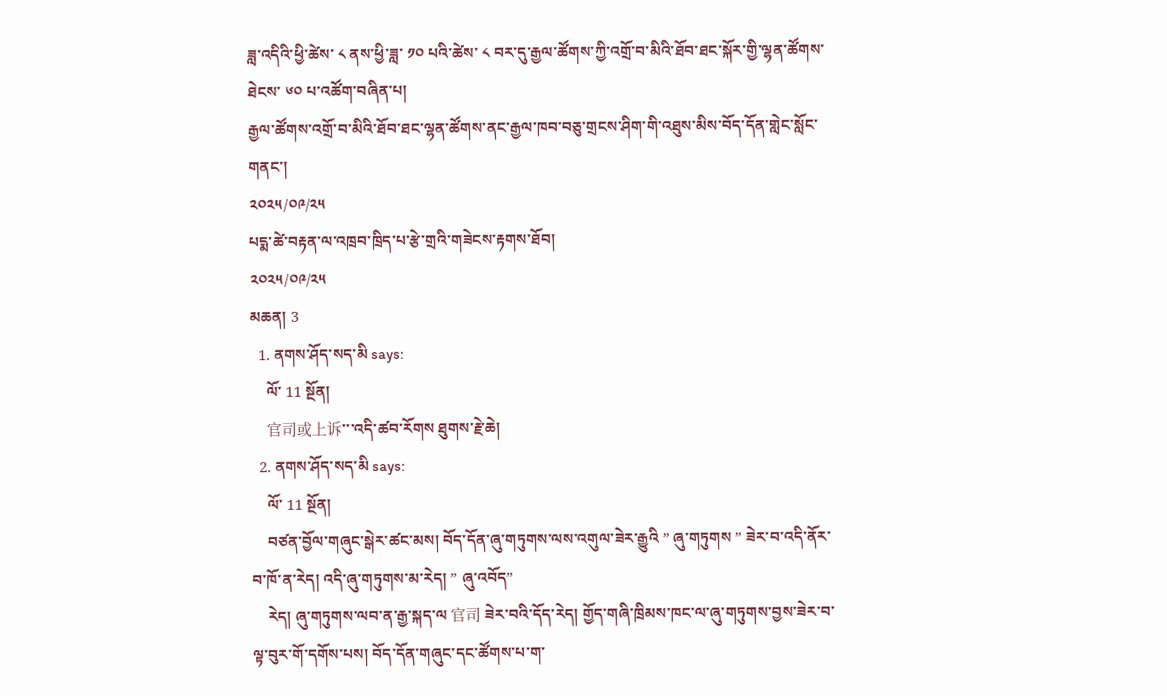ཟླ་འདིའི་ཕྱི་ཚེས་ ༨ ནས་ཕྱི་ཟླ་ ༡༠ པའི་ཚེས་ ༨ བར་དུ་རྒྱལ་ཚོགས་ཀྱི་འགྲོ་བ་མིའི་ཐོབ་ཐང་སྐོར་གྱི་ལྷན་ཚོགས་ཐེངས་ ༦༠ པ་འཚོག་བཞིན་པ།
རྒྱལ་ཚོགས་འགྲོ་བ་མིའི་ཐོབ་ཐང་ལྷན་ཚོགས་ནང་རྒྱལ་ཁབ་བཅུ་གྲངས་ཤིག་གི་འཐུས་མིས་བོད་དོན་གླེང་སློང་གནང་།
༢༠༢༥/༠༩/༢༥
པདྨ་ཚེ་བརྟན་ལ་འཁྲབ་ཁྲིད་པ་རྩེ་གྲའི་གཟེངས་རྟགས་ཐོབ།
༢༠༢༥/༠༩/༢༥
མཆན། 3
  1. ནགས་ཤོད་སད་མི says:
    ལོ་ 11 སྔོན།
    官司或上诉་་་འདི་ཚབ་རོགས ཐུགས་རྗེ་ཆེ།
  2. ནགས་ཤོད་སད་མི says:
    ལོ་ 11 སྔོན།
    བཙན་བྱོལ་གཞུང་སྒེར་ཚང་མས། བོད་དོན་ཞུ་གཏུགས་ལས་འགུལ་ཟེར་རྒྱུའི ” ཞུ་གཏུགས ” ཟེར་བ་འདི་ནོར་བ་ཁོ་ན་རེད། འདི་ཞུ་གཏུགས་མ་རེད། ” ཞུ་འབོད”
    རེད། ཞུ་གཏུགས་ལབ་ན་རྒྱ་སྐད་ལ 官司 ཟེར་བའི་དོད་རེད། གྱོད་གཞི་ཁྲིམས་ཁང་ལ་ཞུ་གཏུགས་བྱས་ཟེར་བ་ལྟ་བུར་གོ་དགོས་པས། བོད་དོན་གཞུང་དང་ཚོགས་པ་ག་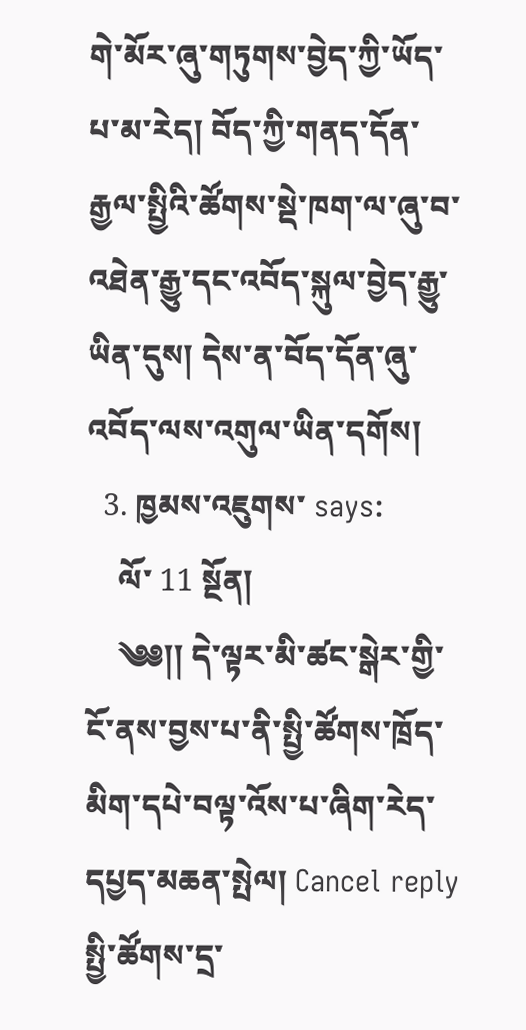གེ་མོར་ཞུ་གཏུགས་བྱེད་ཀྱི་ཡོད་པ་མ་རེད། བོད་ཀྱི་གནད་དོན་རྒྱལ་སྤྱིའི་ཚོགས་སྡེ་ཁག་ལ་ཞུ་བ་འཐེན་རྒྱུ་དང་འབོད་སྐུལ་བྱེད་རྒྱུ་ཡིན་དུས། དེས་ན་བོད་དོན་ཞུ་འབོད་ལས་འགུལ་ཡིན་དགོས།
  3. ཁྱམས་འཇུགས་ says:
    ལོ་ 11 སྔོན།
    ༄༅།། དེ་ལྟར་མི་ཚང་སྒེར་གྱི་ངོ་ནས་བྱས་པ་ནི་སྤྱི་ཚོགས་ཁྲོད་མིག་དཔེ་བལྟ་འོས་པ་ཞིག་རེད་
དཔྱད་མཆན་སྤེལ། Cancel reply
སྤྱི་ཚོགས་དྲ་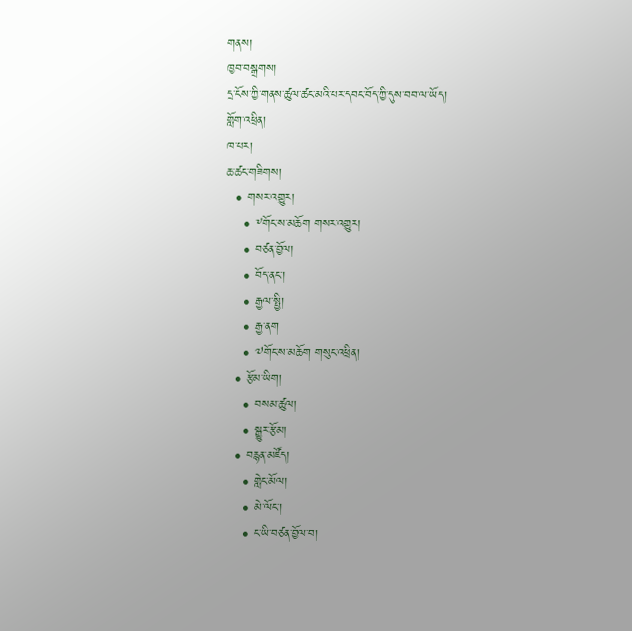གནས།
ཁྱབ་བསྒྲགས།
དྲ་ངོས་ཀྱི་གནས་ཚུལ་ཚང་མའི་པར་དབང་བོད་ཀྱི་དུས་བབ་ལ་ཡོད།
གློག་འཕྲིན།
ཁ་པར།
ཆ་ཚང་གཟིགས།
  • གསར་འགྱུར།
    • ༸གོང་ས་མཆོག གསར་འགྱུར།
    • བཙན་བྱོལ།
    • བོད་ནང་།
    • རྒྱལ་སྤྱི།
    • རྒྱ་ནག
    • ༧གོང་ས་མཆོག གསུང་འཕྲིན།
  • རྩོམ་ཡིག།
    • བསམ་ཚུལ།
    • སྒྱུར་རྩོམ།
  • བརྙན་མཛོད།
    • གླེང་མོལ།
    • མེ་ལོང་།
    • ང་ཡི་བཙན་བྱོལ་བ།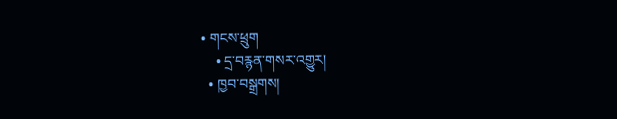• གངས་ཕྲུག
    • དྲ་བརྙན་གསར་འགྱུར།
  • ཁྱབ་བསྒྲགས།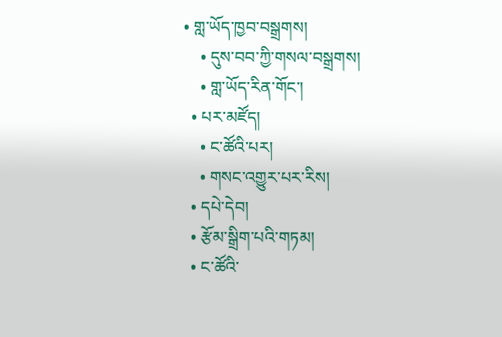• གླ་ཡོད་ཁྱབ་བསྒྲགས།
    • དུས་བབ་ཀྱི་གསལ་བསྒྲགས།
    • གླ་ཡོད་རིན་གོང་།
  • པར་མཛོད།
    • ང་ཚོའི་པར།
    • གསང་འགྱུར་པར་རིས།
  • དཔེ་དེབ།
  • རྩོམ་སྒྲིག་པའི་གཏམ།
  • ང་ཚོའི་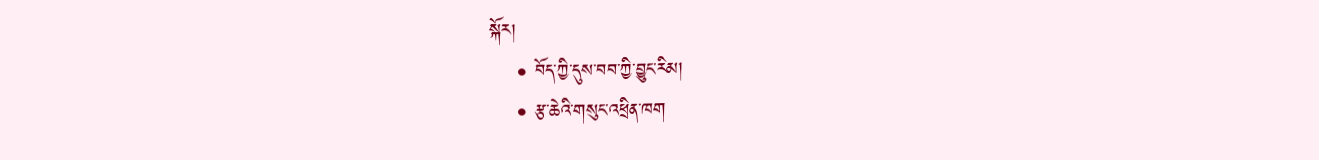སྐོར།
    • བོད་ཀྱི་དུས་བབ་ཀྱི་བྱུང་རིམ།
    • རྩ་ཆེའི་གསུང་འཕྲིན་ཁག